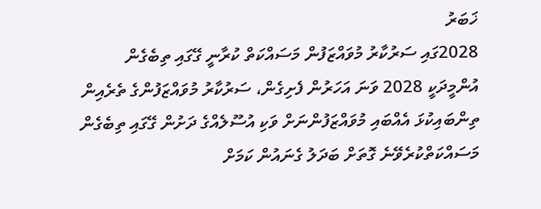ޚަބަރު
2028ގައި ސަރުކާރު މުވައްޒަފުން މަސައްކަތް ކުރާނީ ގޭގައި ތިބެގެން
އުންމީދަކީ 2028 ވަނަ އަހަރުން ފެށިގެން، ސަރުކާރު މުވައްޒަފުންގެ ތެރެއިން ތިންބައިކުޅަ އެއްބައި މުވައްޒަފުންނަށް ވަކި އުސޫލެއްގެ ދަށުން ގޭގައި ތިބެގެން މަސައްކަތްކުރެވޭނެ ގޮތަށް ބަދަލު ގެނައުން ކަމަށް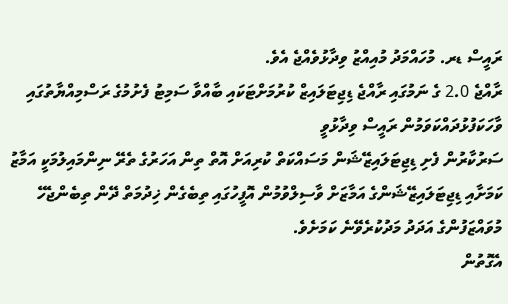ރައީސް ޑރ. މުހައްމަދު މުއިއްޒު ވިދާޅުވެއްޖެ އެވެ.
ރާއްޖެ 2.0 ގެ ނަމުގައި ރާއްޖެ ޑިޖިޓަލައިޒް ކުރުމަށްޓަކައި ބާއްވާ ސަމިޓު ފެށުމުގެ ރަސްމިއްޔާތުގައި ވާހަކަފުޅުދައްކަވަމުން ރައީސް ވިދާޅުވީ
ސަރުކާރުން ފެށި ޑިޖިޓަލައިޒޭޝަން މަސައްކަތް ކުރިއަށް އޮތް ތިން އަހަރުގެ ތެރޭ ނިންމައިލުމަކީ އަމާޒު ކަމަށާއި ޑިޖިޓަލައިޒޭޝަންގެ އަމާޒަށް ވާސިލްވުމުން އޮފީހުގައި ތިބެގެން ޚިދުމަތް ދޭން ތިބެންޖެހޭ މުވައްޒަފުންގެ އަދަދު މަދުކުރެވޭނެ ކަމަށެވެ.
އެގޮތުން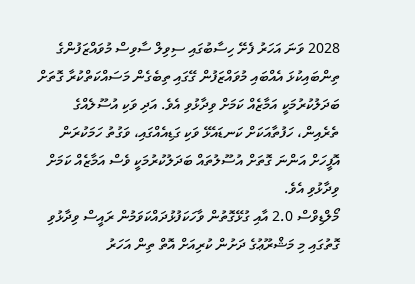2028 ވަނަ އަހަރު ފެށޭ ހިސާބުގައި ސިވިލް ސާވިސް މުވައްޒަފުންގެ ތިންބައިކުޅަ އެއްބައި މުވައްޒަފުން ގޭގައި ތިބެގެން މަސައްކަތްކުރާ ގޮތަށް ބަދަލުކުރުމަކީ އަމާޒެއް ކަމަށް ވިދާޅުވި އެވެ. އަދި ވަކި އުސޫލެއްގެ ތެރެއިން، ހަފުތާއަކަށް ކަނޑައެޅޭ ވަކި ގަޑިއެއްގައި، ވަގުތު ހަމަކުރަން އޮފީހަށް އަންނަ ގޮތަށް އުސޫލުތައް ބަދަލުކުރުމަކީ ވެސް އަމާޒެއް ކަމަށް ވިދާޅުވި އެވެ.
މޯލްޑިވްސް 2.0 އާއި ގުޅޭގޮތުން ވާހަކަފުޅުދައްކަވަމުން ރައީސް ވިދާޅުވި ގޮތުގައި މި މަޝްރޫޢުގެ ދަށުން ކުރިއަށް އޮތް ތިން އަހަރު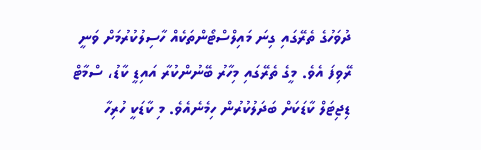ދުވަހުގެ ތެރޭގައި ގިނަ މައިލްސްޓޯންތަކެއް ހާސިލުކުރުމަށް ވަނީ ރޭވިފަ އެވެ. މީގެ ތެރޭގައި މިހާރު ބޭނުންކުރާ އައިޑީ ކާޑު، ސްމާޓް ޑިޖިޓަލް ކާޑަކަށް ބަދަލުކުރުން ހިމެނެއެވެ. މި ކާޑަކީ ހުރިހާ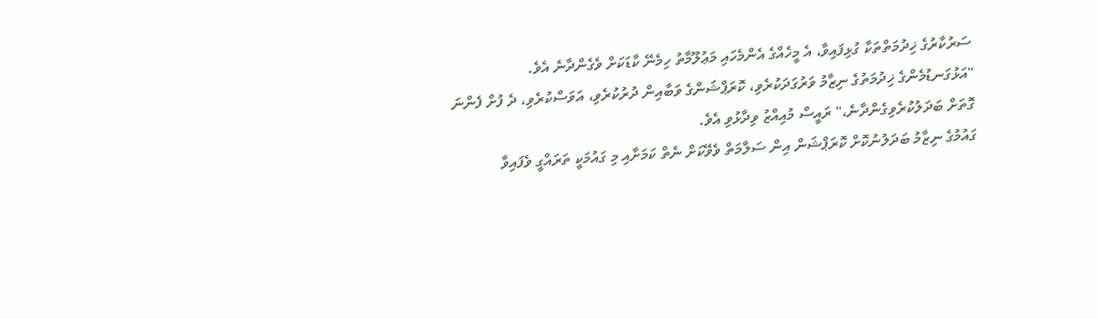ސަރުކާރުގެ ޚިދުމަތްތަކާ ގުޅިފައިވާ، އެ މީހެއްގެ އެންމެހައި މަޢުލޫމާތު ހިމެނޭ ކާޑަކަށް ވެގެންދާނެ އެވެ.
"އަޅުގަނޑުމެންގެ ޚިދުމަތުގެ ނިޒާމު ވަރުގަދަކުރެވި، ކޮރަޕްޝަންގެ ވަބާއިން ދުރުކުރެވި، އަވަސްކުރެވި، ދެ ފުށް ފެންނަ ގޮތަށް ބަދަލުކުރެވިގެންދާނެ،" ރައީސް މުއިއްޒު ވިދާޅުވި އެވެ.
ގައުމުގެ ނިޒާމު ބަދަލުނުކޮށް ކޮރަޕްޝަން އިން ސަލާމަތް ވެވޭކަށް ނެތް ކަމަށާއި މި ގައުމަކީ ތަރައްގީ ވެފައިވާ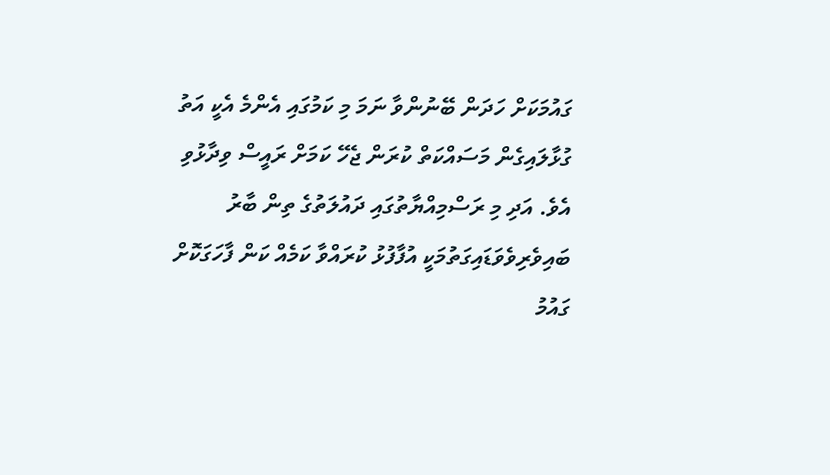ގައުމަކަށް ހަދަން ބޭނުންވާ ނަމަ މި ކަމުގައި އެންމެ އެކީ އަތު ގުޅާލައިގެން މަސައްކަތް ކުރަން ޖެހޭ ކަމަށް ރައީސް ވިދާޅުވި އެވެ. އަދި މި ރަސްމިއްޔާތުގައި ދައުލަތުގެ ތިން ބާރު ބައިވެރިވެވަޑައިގަތުމަކީ އުފާފުޅު ކުރައްވާ ކަމެއް ކަން ފާހަގަކޮށް ގައުމު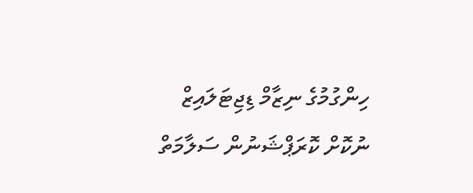ހިންގުމުގެ ނިޒާމް ޑިޖިޓަލައިޒް ނުކޮށް ކޮރަޕްޝަނުން ސަލާމަތް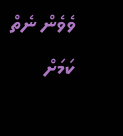ވެވެން ނެތް ކަމަށް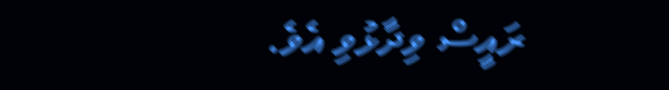ރައީސް ވިދާޅުވި އެވެ.